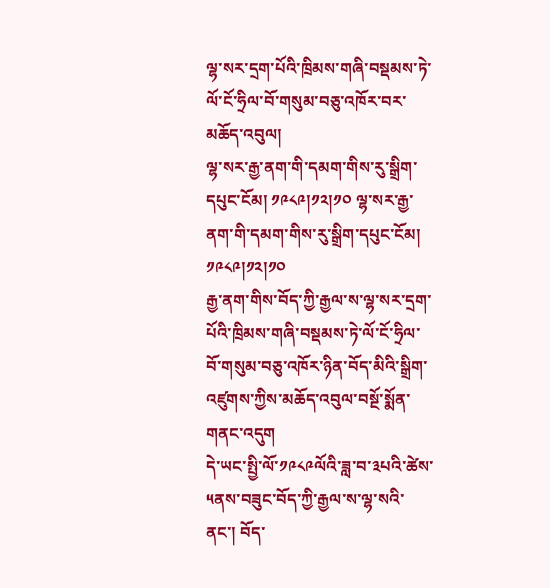ལྷ་སར་དྲག་པོའི་ཁྲིམས་གཞི་བསྡམས་ཏེ་ལོ་ངོ་ཧྲིལ་བོ་གསུམ་བཅུ་འཁོར་བར་མཆོད་འབུལ།
ལྷ་སར་རྒྱ་ནག་གི་དམག་གིས་རུ་སྒྲིག་དཔུང་ངོམ། ༡༩༨༩།༡༢།༡༠ ལྷ་སར་རྒྱ་ནག་གི་དམག་གིས་རུ་སྒྲིག་དཔུང་ངོམ། ༡༩༨༩།༡༢།༡༠
རྒྱ་ནག་གིས་བོད་ཀྱི་རྒྱལ་ས་ལྷ་སར་དྲག་པོའི་ཁྲིམས་གཞི་བསྡམས་ཏེ་ལོ་ངོ་ཧྲིལ་བོ་གསུམ་བཅུ་འཁོར་ཉིན་བོད་མིའི་སྒྲིག་འཛུགས་ཀྱིས་མཆོད་འབུལ་བསྔོ་སྨོན་གནང་འདུག
དེ་ཡང་སྤྱི་ལོ་༡༩༨༩ལོའི་ཟླ་བ་༣པའི་ཚེས་༥ནས་བཟུང་བོད་ཀྱི་རྒྱལ་ས་ལྷ་སའི་ནང་། བོད་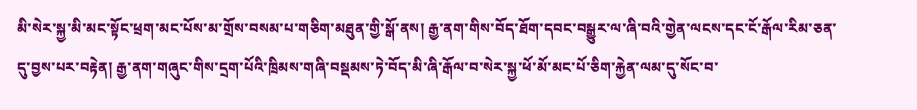མི་སེར་སྐྱ་མི་མང་སྟོང་ཕྲག་མང་པོས་མ་གྲོས་བསམ་པ་གཅིག་མཐུན་གྱི་སྒོ་ནས། རྒྱ་ནག་གིས་བོད་ཐོག་དབང་བསྒྱུར་ལ་ཞི་བའི་གྱེན་ལངས་དང་ངོ་རྒོལ་རིམ་ཅན་དུ་བྱས་པར་བརྟེན། རྒྱ་ནག་གཞུང་གིས་དྲག་པོའི་ཁྲིམས་གཞི་བསྡམས་ཏེ་བོད་མི་ཞི་རྒོལ་བ་སེར་སྐྱ་ཕོ་མོ་མང་པོ་ཅིག་རྐྱེན་ལམ་དུ་སོང་བ་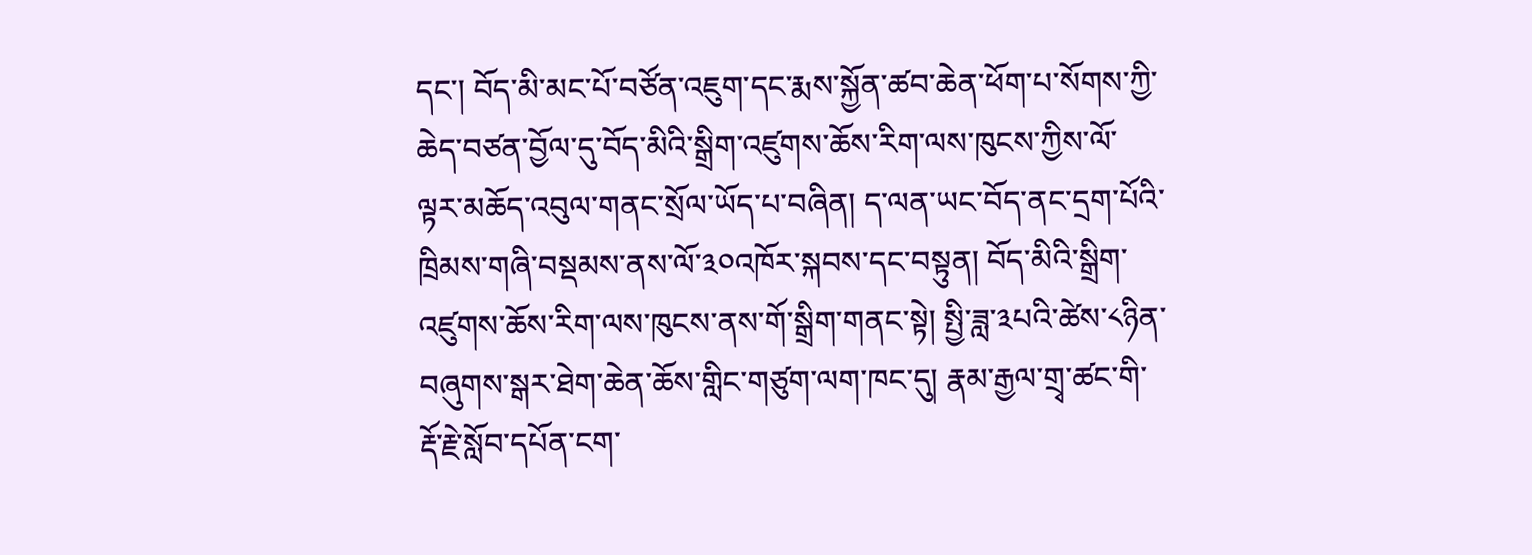དང་། བོད་མི་མང་པོ་བཙོན་འཇུག་དང་རྨས་སྐྱོན་ཚབ་ཆེན་ཕོག་པ་སོགས་ཀྱི་ཆེད་བཙན་བྱོལ་དུ་བོད་མིའི་སྒྲིག་འཛུགས་ཆོས་རིག་ལས་ཁུངས་ཀྱིས་ལོ་ལྟར་མཆོད་འབུལ་གནང་སྲོལ་ཡོད་པ་བཞིན། ད་ལན་ཡང་བོད་ནང་དྲག་པོའི་ཁྲིམས་གཞི་བསྡམས་ནས་ལོ་༣༠འཁོར་སྐབས་དང་བསྟུན། བོད་མིའི་སྒྲིག་འཛུགས་ཆོས་རིག་ལས་ཁུངས་ནས་གོ་སྒྲིག་གནང་སྟེ། སྤྱི་ཟླ་༣པའི་ཚེས་༨ཉིན་བཞུགས་སྒར་ཐེག་ཆེན་ཆོས་གླིང་གཙུག་ལག་ཁང་དུ། རྣམ་རྒྱལ་གྲྭ་ཚང་གི་རྡོ་རྗེ་སློབ་དཔོན་ངག་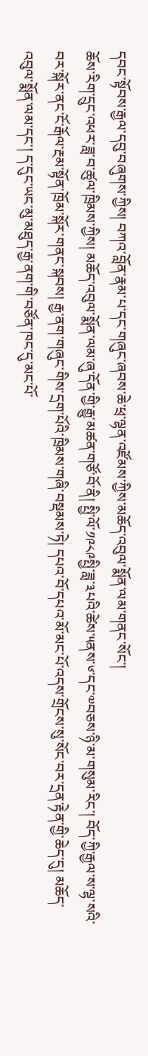དབང་སྟོབས་རྒྱལ་དབུ་བཞུགས་ཀྱིས། བཀའ་བློན་རྣམ་པ་དང་གཞུང་ཞབས་ཆེ་ཕྲ་ལྷན་འཛོམས་ཀྱིས་མཆོད་འབུལ་སྨོན་ལམ་གནང་སོང་།
ཆོས་རིག་དྲུང་འཕར་ཟླ་བ་ཚུལ་ཁྲིམས་ཀྱིས། མཆོད་འབུལ་སྨོན་ལམ་ཞུ་དོན་གྱི་རྒྱུ་མཚན་གཙོ་བོ་ནི། སྤྱི་ལོ་༡༩༨༩སྤྱི་ཟླ་༣པའི་ཚེས་༥ནས་༦་དང་༧བཅས་ཉི་མ་གསུམ་རིང་། བོད་ཀྱི་རྒྱལ་ས་ལྷ་སའི་བར་སྐོར་ནང་ངོ་རྒོལ་རྔམ་སྟོན་ཁྲོམ་སྐོར་གནང་སྐབས། རྒྱ་ནག་གཞུང་གིས་དྲག་པོའི་ཁྲིམས་གཞི་བསྡམས་ཏེ། དཔའ་བོ་དཔའ་མོ་མང་པོ་འདས་གྲོངས་སུ་སོང་བར་དྲན་རྟེན་གྱི་ཆེད་དུ། མཆོད་འབུལ་སྨོན་ལམ་དང་། ད་དུང་ཡང་མུ་མཐུད་རྒྱ་ནག་གི་བཙོན་ཁང་དུ་མང་པོ་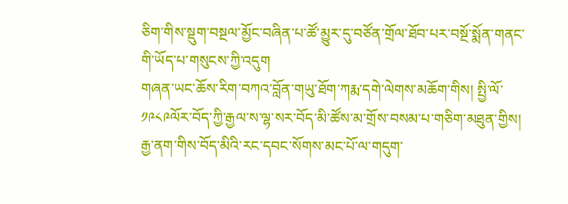ཅིག་གིས་སྡུག་བསྔལ་མྱོང་བཞིན་པ་ཚོ་མྱུར་དུ་བཙོན་གྲོལ་ཐོབ་པར་བསྔོ་སྨོན་གནང་གི་ཡོད་པ་གསུངས་ཀྱི་འདུག
གཞན་ཡང་ཆོས་རིག་བཀའ་བློན་གཡུ་ཐོག་ཀརྨ་དགེ་ལེགས་མཆོག་གིས། སྤྱི་ལོ་༡༩༨༩ལོར་བོད་ཀྱི་རྒྱལ་ས་ལྷ་སར་བོད་མི་ཚོས་མ་གྲོས་བསམ་པ་གཅིག་མཐུན་གྱིས། རྒྱ་ནག་གིས་བོད་མིའི་རང་དབང་སོགས་མང་པོ་ལ་གདུག་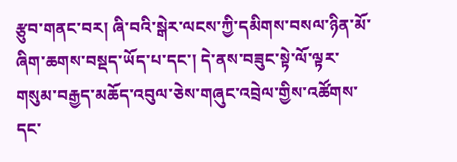རྩུབ་གནང་བར། ཞི་བའི་སྒེར་ལངས་ཀྱི་དམིགས་བསལ་ཉིན་མོ་ཞིག་ཆགས་བསྡད་ཡོད་པ་དང་། དེ་ནས་བཟུང་སྟེ་ལོ་ལྟར་གསུམ་བརྒྱད་མཆོད་འབུལ་ཅེས་གཞུང་འབྲེལ་གྱིས་འཚོགས་དང་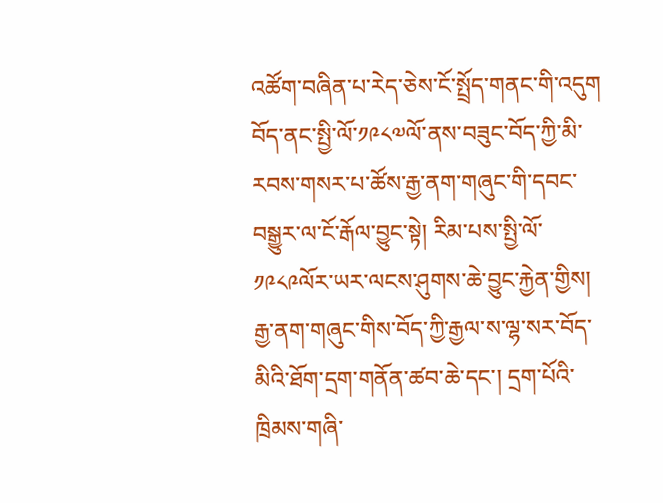འཚོག་བཞིན་པ་རེད་ཅེས་ངོ་སྤྲོད་གནང་གི་འདུག
བོད་ནང་སྤྱི་ལོ་༡༩༨༧ལོ་ནས་བཟུང་བོད་ཀྱི་མི་རབས་གསར་པ་ཚོས་རྒྱ་ནག་གཞུང་གི་དབང་བསྒྱུར་ལ་ངོ་རྒོལ་བྱུང་སྟེ། རིམ་པས་སྤྱི་ལོ་༡༩༨༩ལོར་ཡར་ལངས་ཤུགས་ཆེ་བྱུང་རྐྱེན་གྱིས། རྒྱ་ནག་གཞུང་གིས་བོད་ཀྱི་རྒྱལ་ས་ལྷ་སར་བོད་མིའི་ཐོག་དྲག་གནོན་ཚབ་ཆེ་དང་། དྲག་པོའི་ཁྲིམས་གཞི་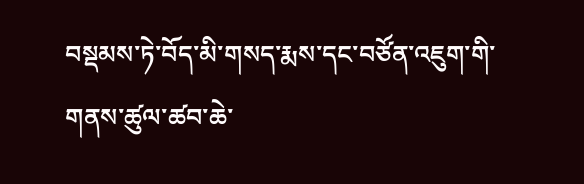བསྡམས་ཏེ་བོད་མི་གསད་རྨས་དང་བཙོན་འཇུག་གི་གནས་ཚུལ་ཚབ་ཆེ་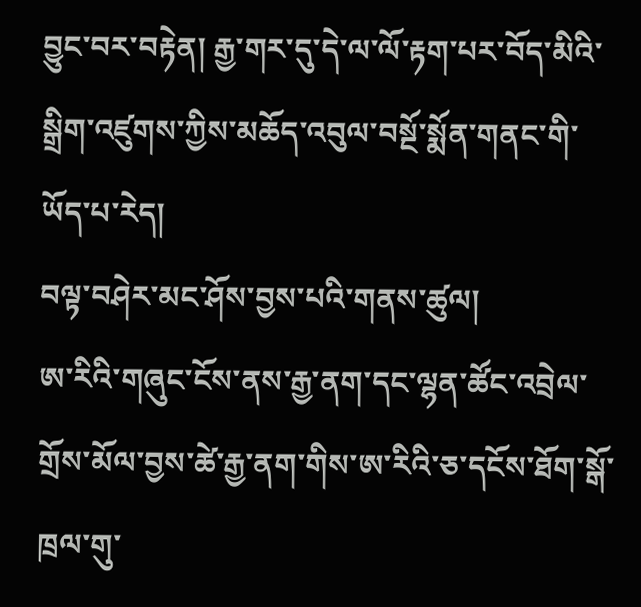བྱུང་བར་བརྟེན། རྒྱ་གར་དུ་དེ་ལ་ལོ་རྟག་པར་བོད་མིའི་སྒྲིག་འཛུགས་ཀྱིས་མཆོད་འབུལ་བསྔོ་སྨོན་གནང་གི་ཡོད་པ་རེད།
བལྟ་བཤེར་མང་ཤོས་བྱས་པའི་གནས་ཚུལ།
ཨ་རིའི་གཞུང་ངོས་ནས་རྒྱ་ནག་དང་ལྷན་ཚོང་འབྲེལ་གྲོས་མོལ་བྱས་ཚེ་རྒྱ་ནག་གིས་ཨ་རིའི་ཅ་དངོས་ཐོག་སྒོ་ཁྲལ་གུ་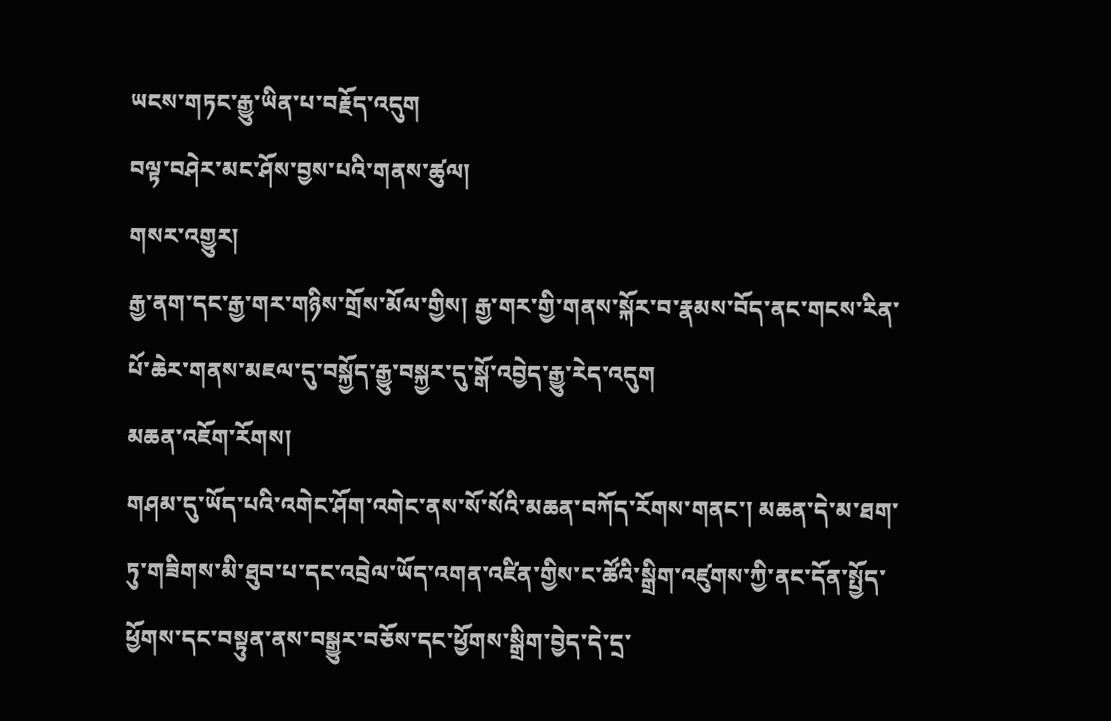ཡངས་གཏང་རྒྱུ་ཡིན་པ་བརྗོད་འདུག
བལྟ་བཤེར་མང་ཤོས་བྱས་པའི་གནས་ཚུལ།
གསར་འགྱུར།
རྒྱ་ནག་དང་རྒྱ་གར་གཉིས་གྲོས་མོལ་གྱིས། རྒྱ་གར་གྱི་གནས་སྐོར་བ་རྣམས་བོད་ནང་གངས་རིན་པོ་ཆེར་གནས་མཇལ་དུ་བསྐྱོད་རྒྱུ་བསྐྱར་དུ་སྒོ་འབྱེད་རྒྱུ་རེད་འདུག
མཆན་འཇོག་རོགས།
གཤམ་དུ་ཡོད་པའི་འགེང་ཤོག་འགེང་ནས་སོ་སོའི་མཆན་བཀོད་རོགས་གནང་། མཆན་དེ་མ་ཐག་ཏུ་གཟིགས་མི་ཐུབ་པ་དང་འབྲེལ་ཡོད་འགན་འཛིན་གྱིས་ང་ཚོའི་སྒྲིག་འཛུགས་ཀྱི་ནང་དོན་སྤྱོད་ཕྱོགས་དང་བསྟུན་ནས་བསྒྱུར་བཅོས་དང་ཕྱོགས་སྒྲིག་བྱེད་དེ་དྲ་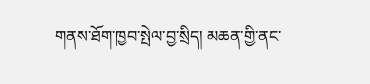གནས་ཐོག་ཁྱབ་སྤེལ་བྱ་སྲིད། མཆན་གྱི་ནང་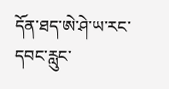དོན་ཐད་ཨེ་ཤེ་ཡ་རང་དབང་རླུང་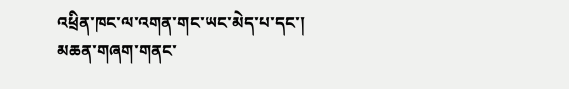འཕྲིན་ཁང་ལ་འགན་གང་ཡང་མེད་པ་དང་། མཆན་གཞག་གནང་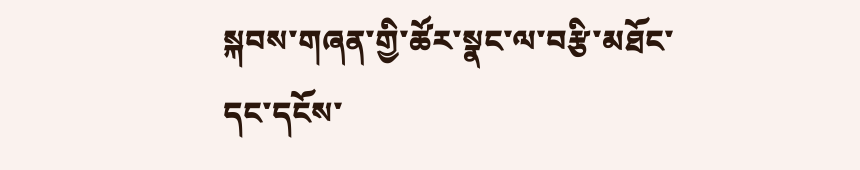སྐབས་གཞན་གྱི་ཚོར་སྣང་ལ་བརྩི་མཐོང་དང་དངོས་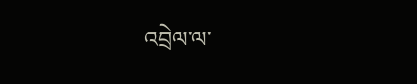འབྲེལ་ལ་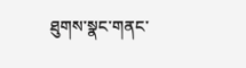ཐུགས་སྣང་གནང་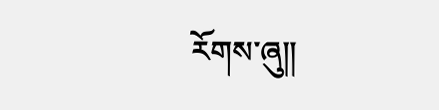རོགས་ཞུ༎